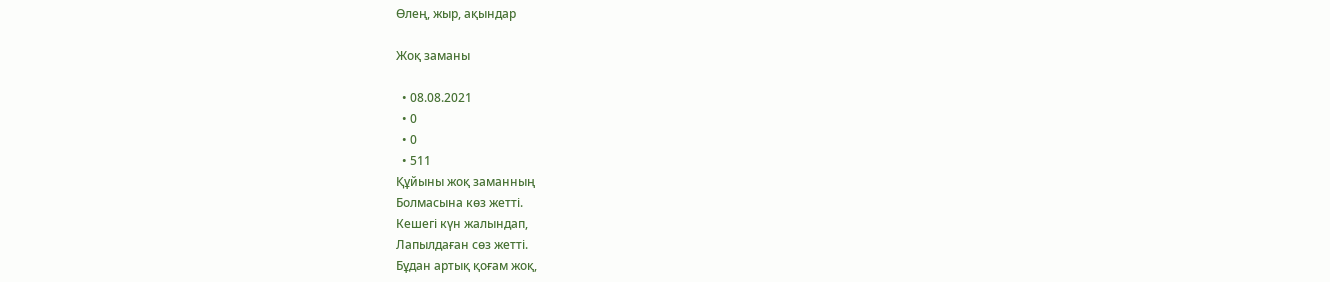Өлең, жыр, ақындар

Жоқ заманы

  • 08.08.2021
  • 0
  • 0
  • 511
Құйыны жоқ заманның
Болмасына көз жетті.
Кешегі күн жалындап,
Лапылдаған сөз жетті.
Бұдан артық қоғам жоқ,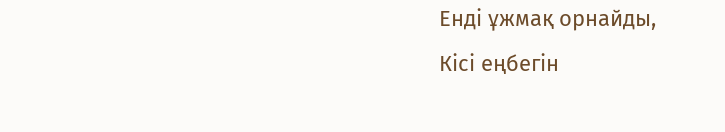Енді ұжмақ орнайды,
Кісі еңбегін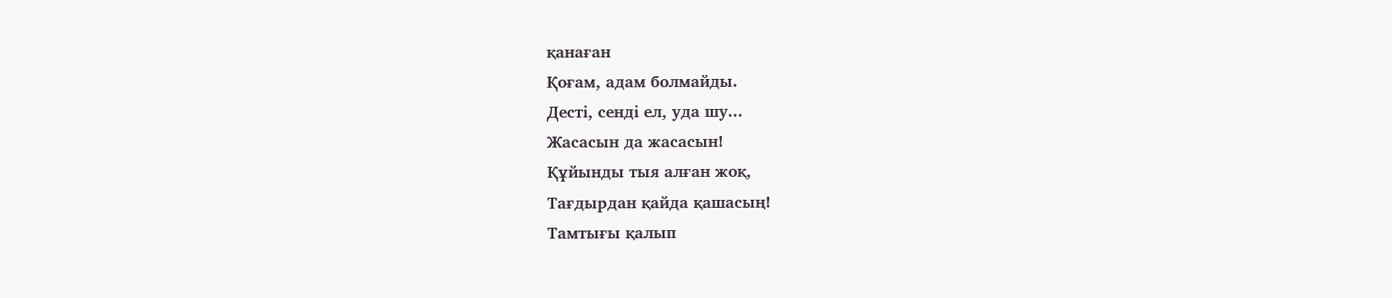қанаған
Қоғам, адам болмайды.
Десті, сенді ел, уда шу...
Жасасын да жасасын!
Құйынды тыя алған жоқ,
Тағдырдан қайда қашасың!
Тамтығы қалып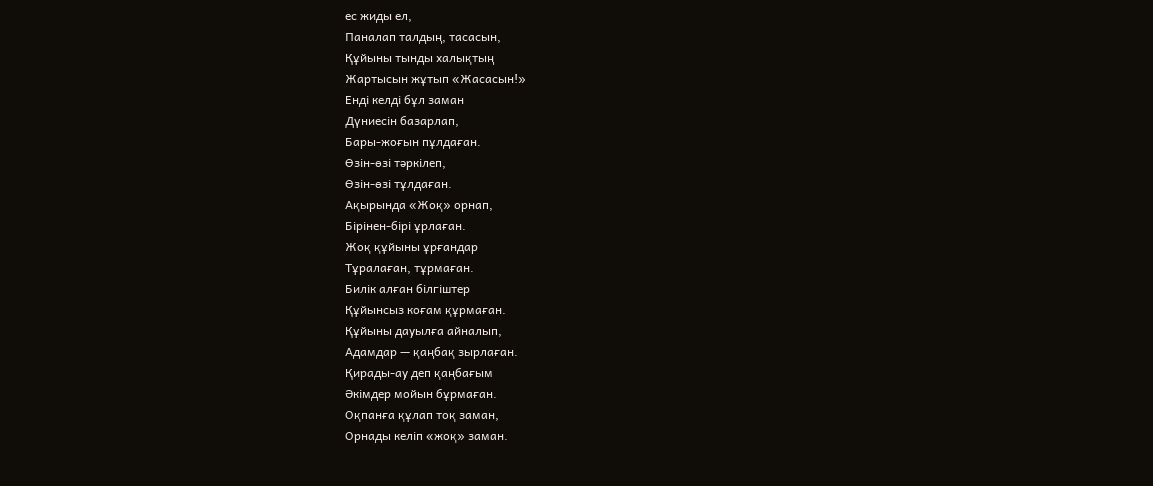ес жиды ел,
Паналап талдың, тасасын,
Құйыны тынды халықтың
Жартысын жұтып «Жасасын!»
Енді келді бұл заман
Дүниесін базарлап,
Бары-жоғын пұлдаған.
Өзін-өзі тәркілеп,
Өзін-өзі тұлдаған.
Ақырында «Жоқ» орнап,
Бірінен-бірі ұрлаған.
Жоқ құйыны ұрғандар
Тұралаған, тұрмаған.
Билік алған білгіштер
Құйынсыз коғам құрмаған.
Құйыны дауылға айналып,
Адамдар — қаңбақ зырлаған.
Қирады-ау деп қаңбағым
Әкімдер мойын бұрмаған.
Оқпанға құлап тоқ заман,
Орнады келіп «жоқ» заман.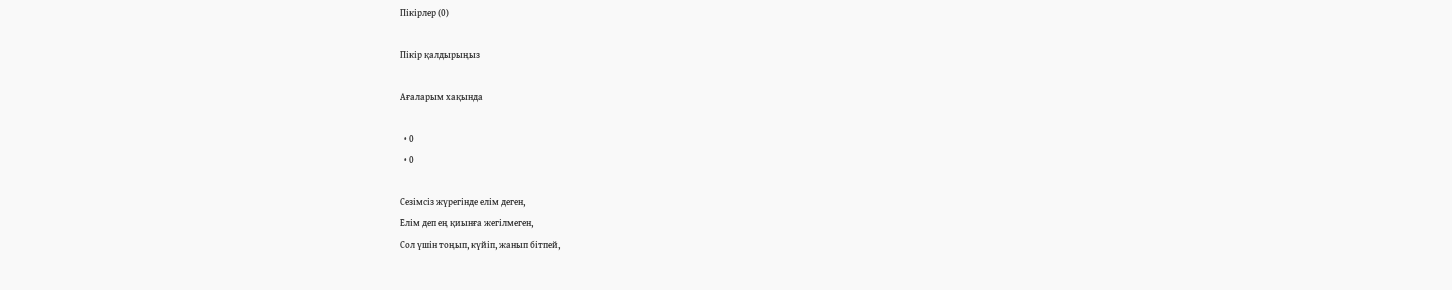Пікірлер (0)

Пікір қалдырыңыз

Ағаларым хақында

  • 0
  • 0

Сезімсіз жүрегінде елім деген,
Елім деп ең қиынға жегілмеген,
Сол үшін тоңып, күйіп, жанып бітпей,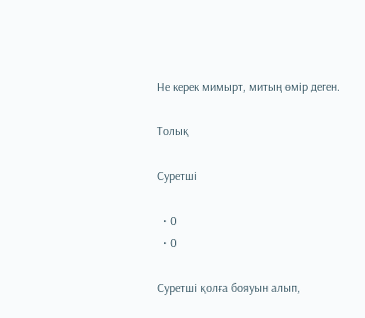Не керек мимырт, митың өмір деген.

Толық

Суретші

  • 0
  • 0

Суретші қолға бояуын алып,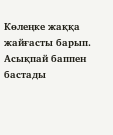Көлеңке жаққа жайғасты барып.
Асықпай баппен бастады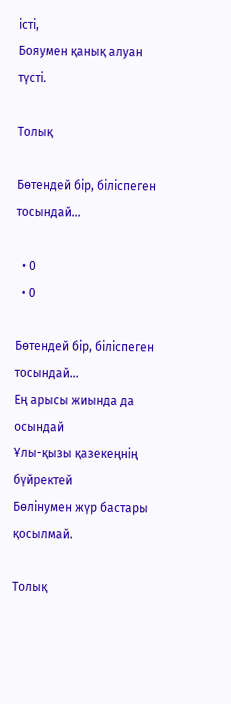істі,
Бояумен қанық алуан түсті.

Толық

Бөтендей бір, біліспеген тосындай...

  • 0
  • 0

Бөтендей бір, біліспеген тосындай...
Ең арысы жиында да осындай
Ұлы-қызы қазекеңнің бүйректей
Бөлінумен жүр бастары қосылмай.

Толық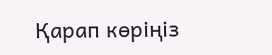Қарап көріңіз